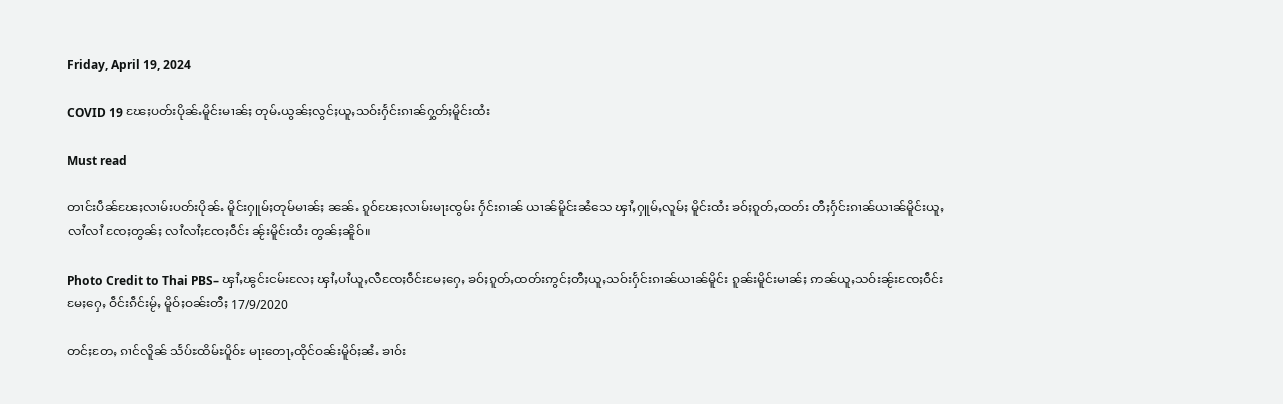Friday, April 19, 2024

COVID 19 ၽႄႈပတ်းပိုၼ်ႉမိူင်းမၢၼ်ႈ တုမ်ႉယွၼ်ႈလွင်ႈယူႇသဝ်းႁႅင်းၵၢၼ်ႁွတ်ႈမိူင်းထႆး

Must read

တၢင်းပဵၼ်ၽႄႈလၢမ်းပတ်းပိုၼ်ႉ မိူင်းႁူမ်ႈတုမ်မၢၼ်ႈ ၼၼ်ႉ ၵူဝ်ၽႄႈလၢမ်းမႃးၸွမ်း ႁႅင်းၵၢၼ် ယၢၼ်မိူင်းၼႆသေ ၾၢႆႇႁူမ်ႇလူမ်ႈ မိူင်းထႆး ၶဝ်ႈၵူတ်ႇထတ်း တီႈႁႅင်းၵၢၼ်ယၢၼ်မိူင်းယူႇ လၢႆလၢႆ ၸႄႈတွၼ်ႈ လၢႆလၢႆႈၸႄႈဝဵင်း ၼႂ်းမိူင်းထႆး တွၼ်ႈၼိူဝ်။

Photo Credit to Thai PBS– ၾၢႆႇၽွင်းငမ်းလႄႈ ၾၢႆႇပၢႆယူႇလီၸႄႈဝဵင်းမႄႈႁေႇ ၶဝ်ႈၵူတ်ႇထတ်းဢွင်ႈတီႈယူႇသဝ်းႁႅင်းၵၢၼ်ယၢၼ်မိူင်း ၵူၼ်းမိူင်းမၢၼ်ႈ ဢၼ်ယူႇသဝ်းၼႂ်းၸႄႈဝဵင်းမႄႈႁေႇ ဝဵင်းၵဵင်းမႂ်ႇ မိူဝ်ႈဝၼ်းတီႈ 17/9/2020

တင်ႈတႄႇ ၵၢင်လိူၼ် သႅပ်ႊထိမ်ႊပိူဝ်ႊ မႃးတေႃႇထိုင်ဝၼ်းမိူဝ်ႈၼႆႉ ၶၢဝ်း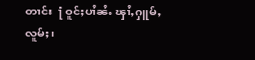တၢင်း  ႞ ဝူင်ႈပၢႆၼႆႉ ၾၢႆႇႁူမ်ႇလူမ်ႈ၊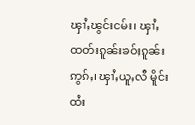ၾၢႆႇၽွင်းငမ်း၊ ၾၢႆႇထတ်းၵူၼ်းၶဝ်ႈၵူၼ်းဢွၵ်ႇ၊ ၾၢႆႇယူႇလီ မိူင်းထႆး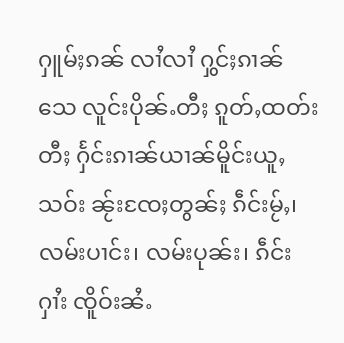ႁူမ်ႈၵၼ် လၢႆလၢႆ ႁွင်ႈၵၢၼ်သေ လူင်းပိုၼ်ႉတီႈ ၵူတ်ႇထတ်း တီႈ ႁႅင်းၵၢၼ်ယၢၼ်မိူင်းယူႇသဝ်း ၼႂ်းၸႄႈတွၼ်ႈ ၵဵင်းမႂ်ႇ၊ လမ်းပၢင်း၊ လမ်းပုၼ်း၊ ၵဵင်းႁၢႆး ၸိူဝ်းၼႆႉ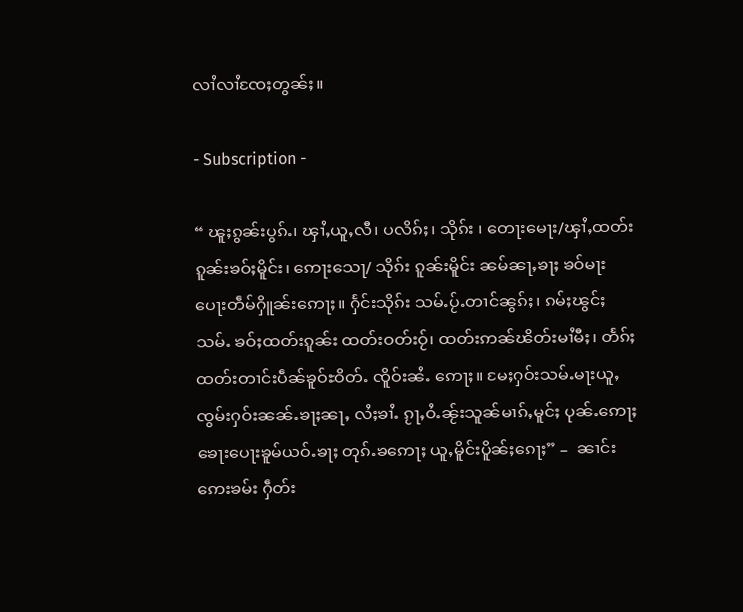လၢႆလၢႆၸႄႈတွၼ်ႈ။

- Subscription -

“ ၽူႈၵွၼ်းပွၵ်ႉ၊ ၾၢႆႇယူႇလီ၊ ပလိၵ်ႈ၊ သိုၵ်း ၊ တေႃးမေႃး/ၾၢႆႇထတ်းၵူၼ်းၶဝ်ႈမိူင်း၊ ဢေႃးသေႃ/ သိုၵ်း ၵူၼ်းမိူင်း ၼမ်ၼႃႇၶႃႈ ၶဝ်မႃး ပေႃးတဵမ်ႁိူၼ်းဢေႃႈ။ ႁႅင်းသိုၵ်း သမ်ႉပႂ်ႉတၢင်ၼွၵ်ႈ၊ ၵမ်ႈၽွင်ႈသမ်ႉ ၶဝ်ႈထတ်းၵူၼ်း ထတ်းဝတ်းဝႂ်၊ ထတ်းဢၼ်ၽိတ်းမၢႆမီႈ၊ တႅၵ်ႈထတ်းတၢင်းပဵၼ်ၶူဝ်ႊဝိတ်ႉ ၸိူဝ်းၼႆႉ ဢေႃႈ။ မႄႈႁဝ်းသမ်ႉမႃးယူႇ ၸွမ်းႁဝ်းၼၼ်ႉၶႃႈၼႃႇ လႆႈၶၢႆႉ ၵႂႃႇဝႆႉၼႂ်းသူၼ်မၢၵ်ႇမူင်ႈ ပုၼ်ႉဢေႃႈ ၶေႃးပေႃးၶူမ်ယဝ်ႉၶႃႈ တုၵ်ႉၶဢေႃႈ ယူႇမိူင်းပိူၼ်ႈၵေႃႈ” –  ၼၢင်းဢေးၶမ်း ႁဵတ်း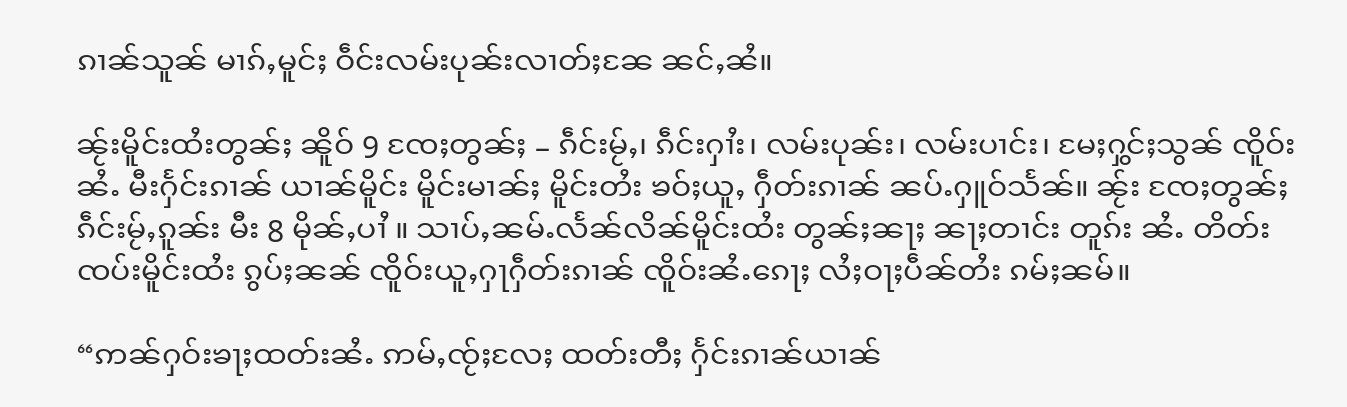ၵၢၼ်သူၼ် မၢၵ်ႇမူင်ႈ ဝဵင်းလမ်းပုၼ်းလၢတ်ႈၼႄ ၼင်ႇၼႆ။

ၼႂ်းမိူင်းထႆးတွၼ်ႈ ၼိူဝ် 9 ၸႄႈတွၼ်ႈ – ၵဵင်းမႂ်ႇ၊ ၵဵင်းႁၢႆး၊ လမ်းပုၼ်း၊ လမ်းပၢင်း၊ မႄႈႁွင်ႈသွၼ် ၸိူဝ်းၼႆႉ မီးႁႅင်းၵၢၼ် ယၢၼ်မိူင်း မိူင်းမၢၼ်ႈ မိူင်းတႆး ၶဝ်ႈယူႇ ႁဵတ်းၵၢၼ် ၼပ်ႉႁူဝ်သႅၼ်။ ၼႂ်း ၸႄႈတွၼ်ႈၵဵင်းမႂ်ႇၵူၼ်း မီး 8 မိုၼ်ႇပၢႆ ။ သၢပ်ႇၼမ်ႉလႅၼ်လိၼ်မိူင်းထႆး တွၼ်ႈၼႃႈ ၼႃႈတၢင်း တူၵ်း ၼႆႉ တိတ်းၸပ်းမိူင်းထႆး ၵွပ်ႈၼၼ် ၸိူဝ်းယူႇႁႃႁဵတ်းၵၢၼ် ၸိူဝ်းၼႆႉၵေႃႈ လႆႈဝႃႈပဵၼ်တႆး ၵမ်ႈၼမ်။

“ဢၼ်ႁဝ်းၶႃႈထတ်းၼႆႉ ဢမ်ႇၸႂ်ႈလႄႈ ထတ်းတီႈ ႁႅင်းၵၢၼ်ယၢၼ်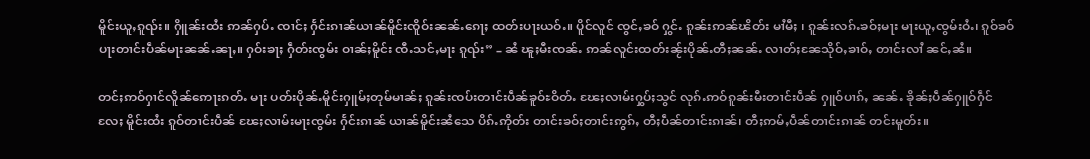မိူင်းယူႇၵူၺ်း။ ႁိူၼ်းထႆး ဢၼ်ႁပ်ႉ ၸၢင်ႈ ႁႅင်းၵၢၼ်ယၢၼ်မိူင်းၸိူဝ်းၼၼ်ႉၵေႃႈ ထတ်းပႃးယဝ်ႉ။ ပိူင်လူင် ၸွင်ႇၶဝ် ႁွင်ႉ ၵူၼ်းဢၼ်ၽိတ်း မၢႆမီႈ ၊ ၵူၼ်းလၵ်ႉၶဝ်ႈမႃး မႃးယူႇၸွမ်းဝႆႉ၊ ၵူဝ်ၶဝ် ပႃးတၢင်းပဵၼ်မႃးၼၼ်ႉၼႃႇ။ ႁဝ်းၶႃႈ ႁဵတ်းၸွမ်း ဝၢၼ်ႈမိူင်း ၸီႉသင်ႇမႃး ၵူၺ်း” – ၼႆ ၽူႈမီးၸၼ်ႉ ဢၼ်လူင်းထတ်းၼႂ်းပိုၼ်ႉတီႈၼၼ်ႉ လၢတ်ႈၼႄသိုဝ်ႇၶၢဝ်ႇ တၢင်းလၢႆ ၼင်ႇၼႆ။

တင်ႈဢဝ်ႁၢင်လိူၼ်ဢေႃးၵတ်ႉ မႃး ပတ်းပိုၼ်ႉမိူင်းႁူမ်ႈတုမ်မၢၼ်ႈ ၵူၼ်းၸပ်းတၢင်းပဵၼ်ၶူဝ်ႊဝိတ်ႉ ၽႄႈလၢမ်းႁွပ်ႈသွင် လုၵ်ႉဢဝ်ၵူၼ်းမီးတၢင်းပဵၼ် ႁူဝ်ပၢၵ်ႇ ၼၼ်ႉ ၶိုၼ်ႈပဵၼ်ႁူဝ်ႁဵင် လႄႈ မိူင်းထႆး ၵူဝ်တၢင်းပဵၼ် ၽႄႈလၢမ်းမႃးၸွမ်း ႁႅင်းၵၢၼ် ယၢၼ်မိူင်းၼႆသေ ပိၵ်ႉဢိုတ်း တၢင်းၶဝ်ႈတၢင်းဢွၵ်ႇ တီႈပဵၼ်တၢင်းၵၢၼ်၊ တီႈဢမ်ႇပဵၼ်တၢင်းၵၢၼ် တင်းမူတ်း။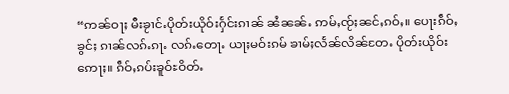“ဢၼ်ဝႃႈ မီးၶႂၢင်ႉပိုတ်းယိုဝ်းႁႅင်းၵၢၼ် ၼႆၼၼ်ႉ ဢမ်ႇၸႂ်ႈၼင်ႇၵဝ်ႇ။ ပေႃးၵဵဝ်ႇၶွင်ႈ ၵၢၼ်လၵ်ႉၵႃႉ လၵ်ႉတေႃႉ ယႃႈမဝ်းၵမ် ၶၢမ်ႈလႅၼ်လိၼ်တႄႉ ပိုတ်းယိုဝ်းဢေႃႈ။ ၵဵဝ်ႇၵပ်းၶူဝ်ႊဝိတ်ႉ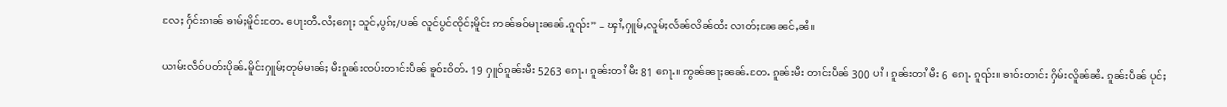လႄႈ ႁႅင်းၵၢၼ် ၶၢမ်ႈမိူင်းတႄႉ ပေႃးတီႉလႆႈၵေႃႈ သူင်ႇပွၵ်ႈ/ပၼ် လူင်ပွင်ၸိုင်ႈမိူင်း ဢၼ်ၶဝ်မႃးၼၼ်ႉၵူၺ်း” – ၾၢႆႇႁူမ်ႇလူမ်ႈလႅၼ်လိၼ်ထႆး လၢတ်ႈၼႄၼင်ႇၼႆ။

ယၢမ်းလဵဝ်ပတ်းပိုၼ်ႉမိူင်းႁူမ်ႈတုမ်မၢၼ်ႈ မီးၵူၼ်းၸပ်းတၢင်းပဵၼ် ၶူဝ်ႊဝိတ်ႉ 19 ႁူဝ်ၵူၼ်းမီး 5263 ၵေႃႉ၊ ၵူၼ်းတၢႆ မီး 81 ၵေႃႉ။ ဢွၼ်ၼႃႈၼၼ်ႉတႄႉ ၵူၼ်းမီး တၢင်းပဵၼ် 300 ပၢႆ ၊ ၵူၼ်းတၢႆ မီး 6 ၵေႃႉ ၵူၺ်း။ ၶၢဝ်းတၢင်း ႁိမ်းလိူၼ်ၼႆႉ ၵူၼ်းပဵၼ် ပုင်ႈ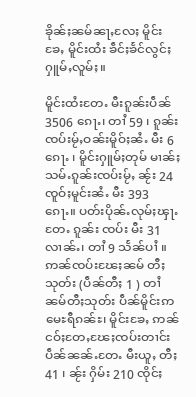ၶိုၼ်ႈၼမ်ၼႃႇလႄႈ မိူင်းၶႄႇ မိူင်းထႆး ၶဵင်ႈၶႅင်လွင်ႈ ႁူမ်ႇလူမ်ႈ။

မိူင်းထႆးတႄႉ မီးၵူၼ်းပဵၼ် 3506 ၵေႃႉ၊ တၢႆ 59 ၊ ၵူၼ်းၸပ်းမႂ်ႇဝၼ်းမိူဝ်ႈၼႆႉ မီး 6 ၵေႃႉ ၊ မိူင်းႁူမ်ႈတုမ် မၢၼ်ႈ သမ်ႉၵူၼ်းၸပ်းမႂ်ႇ ၼႂ်း 24 ၸူဝ်ႈမူင်းၼႆႉ မီး 393 ၵေႃႉ။ ပတ်းပိုၼ်ႉလုမ်ႈၾႃႉတႄႉ ၵူၼ်း ၸပ်း မီး 31 လၢၼ်ႉ၊ တၢႆ 9 သႅၼ်ပၢႆ ။ ဢၼ်ၸပ်းၽႄႈၼမ် တီႈသုတ်း (ပဵၼ်တီႈ 1 ) တၢႆၼမ်တီႈသုတ်း ပဵၼ်မိူင်းဢမေႊရီၵၼ်ႊ၊ မိူင်းၶႄႇ ဢၼ်ငဝ်ႈတႄႇၽႄႈၸပ်းတၢင်းပဵၼ်ၼၼ်ႉတႄႉ မီးယူႇ တီႈ 41 ၊ ၼႂ်း ႁိမ်း 210 ၸိုင်ႈ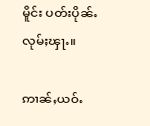မိူင်း ပတ်းပိုၼ်ႉလုမ်ႈၾႃႉ။

ဢၢၼ်ႇယဝ်ႉ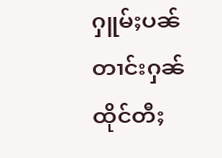ႁူမ်ႈပၼ်တၢင်းႁၼ်ထိုင်တီႈ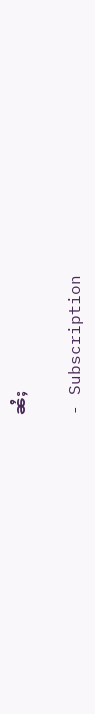ၼႆႈ

- Subscription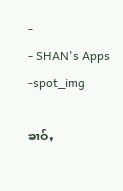-
- SHAN's Apps -spot_img

ၶၢဝ်ႇ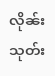လိုၼ်းသုတ်း